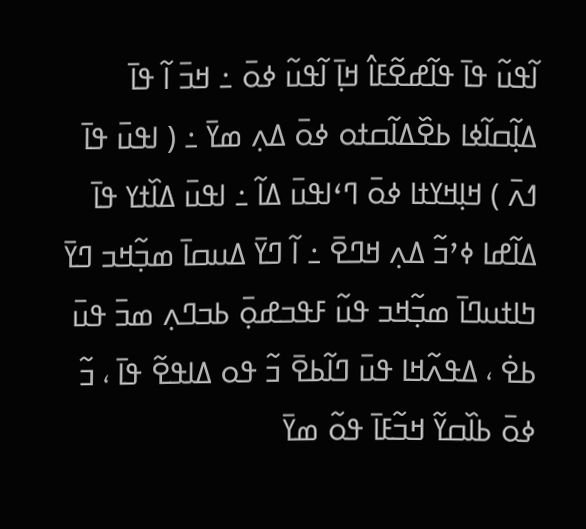ߊ߬ߟߎ߬ ߟߊ߫ ߟߊ߬ߝߐ߬ߓߊ߮ ߞߊ߲߫ ߊ߬ߟߎ߬ ߦߋ߫ ߸ ߞߏ߫ ߊ߬ ߟߊ߫ ߡߊ߲߬ߛߊ߬ߦߊ ߕߐ߰ߡߊ߬ߛߙߋ ߦߋ߫ ߡߍ߲ ߘߌ߫ ߸ ( ߊߟߎ߫ ߟߊ߫ ߗߍ߫ ) ߞߊ߲ߞߌߙߊ ߦߋ߫ ߣߵߊߟߎ߫ ߡߊ߬ ߸ ߊߟߎ߫ ߡߊ߰ߙߌ ߟߊ߫ ߡߊ߬ߝߊ ߦߴߏ߬ ߡߍ߲ ߞߣߐ߫ ߸ ߊ߬ ߣߌ߫ ߡߎߛߊ߫ ߘߏ߲߬ߞߏ ߣߌ߫ ߤߊߙߎߣߊ߫ ߘߏ߲߬ߞߏ ߟߎ߬ ߓߟߏߝߋ߲߫ ߕߏߣߍ߲ ߘߏ߫ ߟߎ߫ ߕߐ߭ ، ߡߟߍ߬ߞߊ ߟߎ߫ ߣߊ߬ߕߐ߫ ߏ߬ ߟߋ ߡߊߟߐ߬ ߟߊ߫ ، ߏ߬ ߦߋ߫ ߕߊ߰ߛߌ߬ ߞߏ߬ߓߊ߫ ߟߋ߬ ߘߌ߫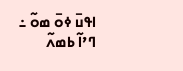ߊߟߎ߫ ߦߋ߫ ߘߋ߬ ߸ ߣߴߊ߬ ߕߘߍ߬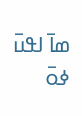ߘߊ߫ ߊߟߎ߫ ߦߋ߫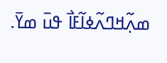ߘߍ߲߬ߞߣߍ߬ߦߊ߬ߓߊ߯ ߟߎ߫ ߘߌ߫.